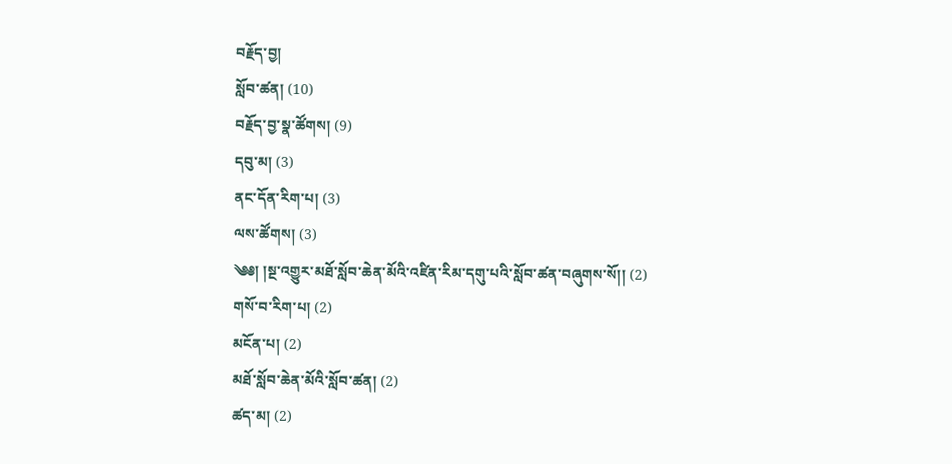བརྗོད་བྱ།
སློབ་ཚན། (10)
བརྗོད་བྱ་སྣ་ཚོགས། (9)
དབུ་མ། (3)
ནང་དོན་རིག་པ། (3)
ལས་ཚོགས། (3)
༄༅། །སྔ་འགྱུར་མཐོ་སློབ་ཆེན་མོའི་འཛིན་རིམ་དགུ་པའི་སློབ་ཚན་བཞུགས་སོ།། (2)
གསོ་བ་རིག་པ། (2)
མངོན་པ། (2)
མཐོ་སློབ་ཆེན་མོའི་སློབ་ཚན། (2)
ཚད་མ། (2)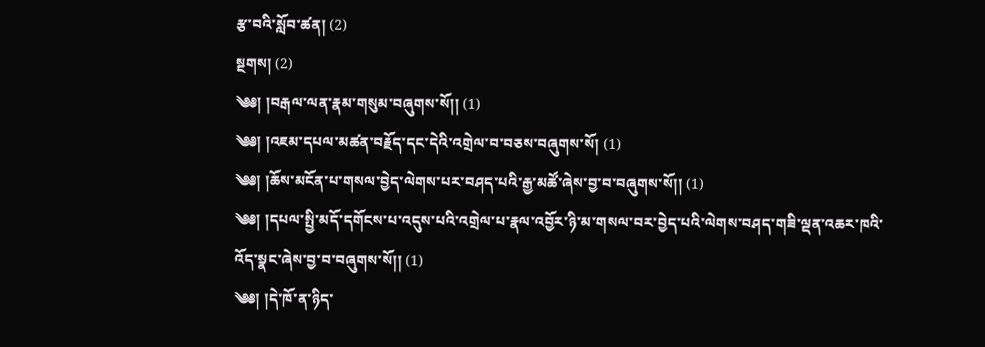རྩ་བའི་སློབ་ཚན། (2)
སྔགས། (2)
༄༅། །བརྒལ་ལན་རྣམ་གསུམ་བཞུགས་སོ།། (1)
༄༅། །འཇམ་དཔལ་མཚན་བརྗོད་དང་དེའི་འགྲེལ་བ་བཅས་བཞུགས་སོ། (1)
༄༅། །ཆོས་མངོན་པ་གསལ་བྱེད་ལེགས་པར་བཤད་པའི་རྒྱ་མཚོ་ཞེས་བྱ་བ་བཞུགས་སོ།། (1)
༄༅། །དཔལ་སྤྱི་མདོ་དགོངས་པ་འདུས་པའི་འགྲེལ་པ་རྣལ་འབྱོར་ཉི་མ་གསལ་བར་བྱེད་པའི་ལེགས་བཤད་གཟི་ལྡན་འཆར་ཁའི་འོད་སྣང་ཞེས་བྱ་བ་བཞུགས་སོ།། (1)
༄༅། །དེ་ཁོ་ན་ཉིད་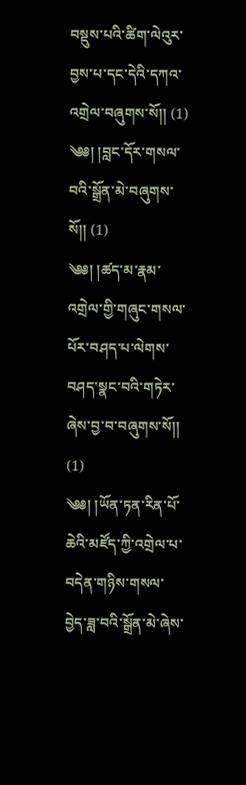བསྡུས་པའི་ཚིག་ལེའུར་བྱས་པ་དང་དེའི་དཀའ་འགྲེལ་བཞུགས་སོ།། (1)
༄༅། །བླང་དོར་གསལ་བའི་སྒྲོན་མེ་བཞུགས་སོ།། (1)
༄༅། །ཚད་མ་རྣམ་འགྲེལ་གྱི་གཞུང་གསལ་པོར་བཤད་པ་ལེགས་བཤད་སྣང་བའི་གཏེར་ཞེས་བྱ་བ་བཞུགས་སོ།། (1)
༄༅། །ཡོན་ཏན་རིན་པོ་ཆེའི་མཛོད་ཀྱི་འགྲེལ་པ་བདེན་གཉིས་གསལ་བྱེད་ཟླ་བའི་སྒྲོན་མེ་ཞེས་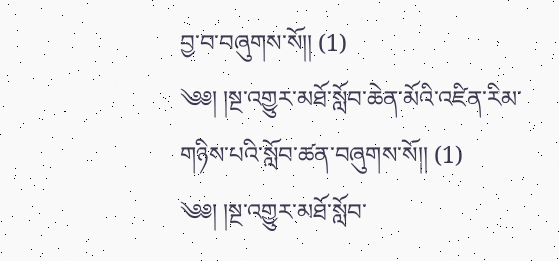བྱ་བ་བཞུགས་སོ།། (1)
༄༅། །སྔ་འགྱུར་མཐོ་སློབ་ཆེན་མོའི་འཛིན་རིམ་གཉིས་པའི་སློབ་ཚན་བཞུགས་སོ།། (1)
༄༅། །སྔ་འགྱུར་མཐོ་སློབ་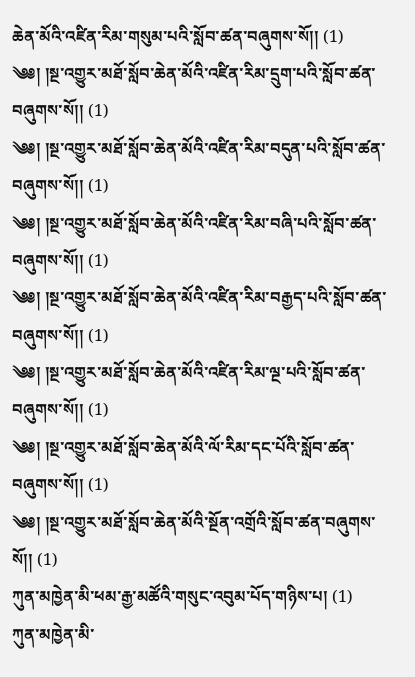ཆེན་མོའི་འཛིན་རིམ་གསུམ་པའི་སློབ་ཚན་བཞུགས་སོ།། (1)
༄༅། །སྔ་འགྱུར་མཐོ་སློབ་ཆེན་མོའི་འཛིན་རིམ་དྲུག་པའི་སློབ་ཚན་བཞུགས་སོ།། (1)
༄༅། །སྔ་འགྱུར་མཐོ་སློབ་ཆེན་མོའི་འཛིན་རིམ་བདུན་པའི་སློབ་ཚན་བཞུགས་སོ།། (1)
༄༅། །སྔ་འགྱུར་མཐོ་སློབ་ཆེན་མོའི་འཛིན་རིམ་བཞི་པའི་སློབ་ཚན་བཞུགས་སོ།། (1)
༄༅། །སྔ་འགྱུར་མཐོ་སློབ་ཆེན་མོའི་འཛིན་རིམ་བརྒྱད་པའི་སློབ་ཚན་བཞུགས་སོ།། (1)
༄༅། །སྔ་འགྱུར་མཐོ་སློབ་ཆེན་མོའི་འཛིན་རིམ་ལྔ་པའི་སློབ་ཚན་བཞུགས་སོ།། (1)
༄༅། །སྔ་འགྱུར་མཐོ་སློབ་ཆེན་མོའི་ལོ་རིམ་དང་པོའི་སློབ་ཚན་བཞུགས་སོ།། (1)
༄༅། །སྔ་འགྱུར་མཐོ་སློབ་ཆེན་མོའི་སྔོན་འགྲོའི་སློབ་ཚན་བཞུགས་སོ།། (1)
ཀུན་མཁྱེན་མི་ཕམ་རྒྱ་མཚོའི་གསུང་འབུམ་པོད་གཉིས་པ། (1)
ཀུན་མཁྱེན་མི་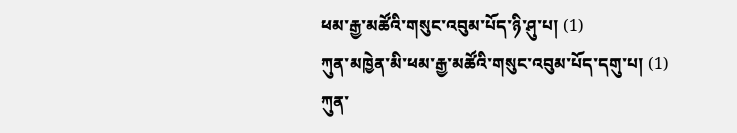ཕམ་རྒྱ་མཚོའི་གསུང་འབུམ་པོད་ཉི་ཤུ་པ། (1)
ཀུན་མཁྱེན་མི་ཕམ་རྒྱ་མཚོའི་གསུང་འབུམ་པོད་དགུ་པ། (1)
ཀུན་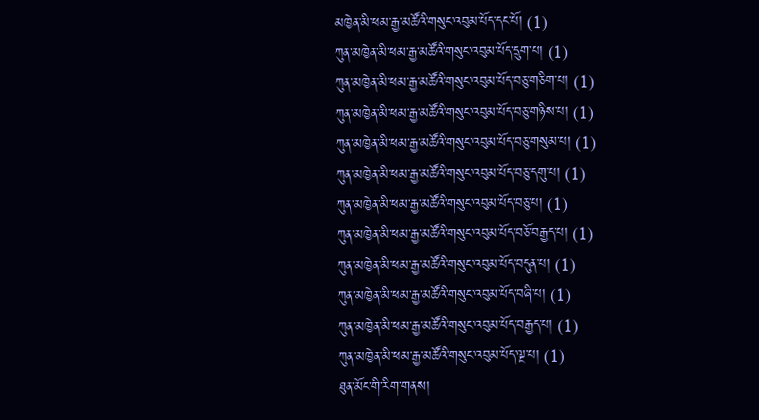མཁྱེན་མི་ཕམ་རྒྱ་མཚོའི་གསུང་འབུམ་པོད་དང་པོ། (1)
ཀུན་མཁྱེན་མི་ཕམ་རྒྱ་མཚོའི་གསུང་འབུམ་པོད་དྲུག་པ། (1)
ཀུན་མཁྱེན་མི་ཕམ་རྒྱ་མཚོའི་གསུང་འབུམ་པོད་བཅུ་གཅིག་པ། (1)
ཀུན་མཁྱེན་མི་ཕམ་རྒྱ་མཚོའི་གསུང་འབུམ་པོད་བཅུ་གཉིས་པ། (1)
ཀུན་མཁྱེན་མི་ཕམ་རྒྱ་མཚོའི་གསུང་འབུམ་པོད་བཅུ་གསུམ་པ། (1)
ཀུན་མཁྱེན་མི་ཕམ་རྒྱ་མཚོའི་གསུང་འབུམ་པོད་བཅུ་དགུ་པ། (1)
ཀུན་མཁྱེན་མི་ཕམ་རྒྱ་མཚོའི་གསུང་འབུམ་པོད་བཅུ་པ། (1)
ཀུན་མཁྱེན་མི་ཕམ་རྒྱ་མཚོའི་གསུང་འབུམ་པོད་བཅོ་བརྒྱད་པ། (1)
ཀུན་མཁྱེན་མི་ཕམ་རྒྱ་མཚོའི་གསུང་འབུམ་པོད་བདུན་པ། (1)
ཀུན་མཁྱེན་མི་ཕམ་རྒྱ་མཚོའི་གསུང་འབུམ་པོད་བཞི་པ། (1)
ཀུན་མཁྱེན་མི་ཕམ་རྒྱ་མཚོའི་གསུང་འབུམ་པོད་བརྒྱད་པ། (1)
ཀུན་མཁྱེན་མི་ཕམ་རྒྱ་མཚོའི་གསུང་འབུམ་པོད་ལྔ་པ། (1)
ཐུན་མོང་གི་རིག་གནས།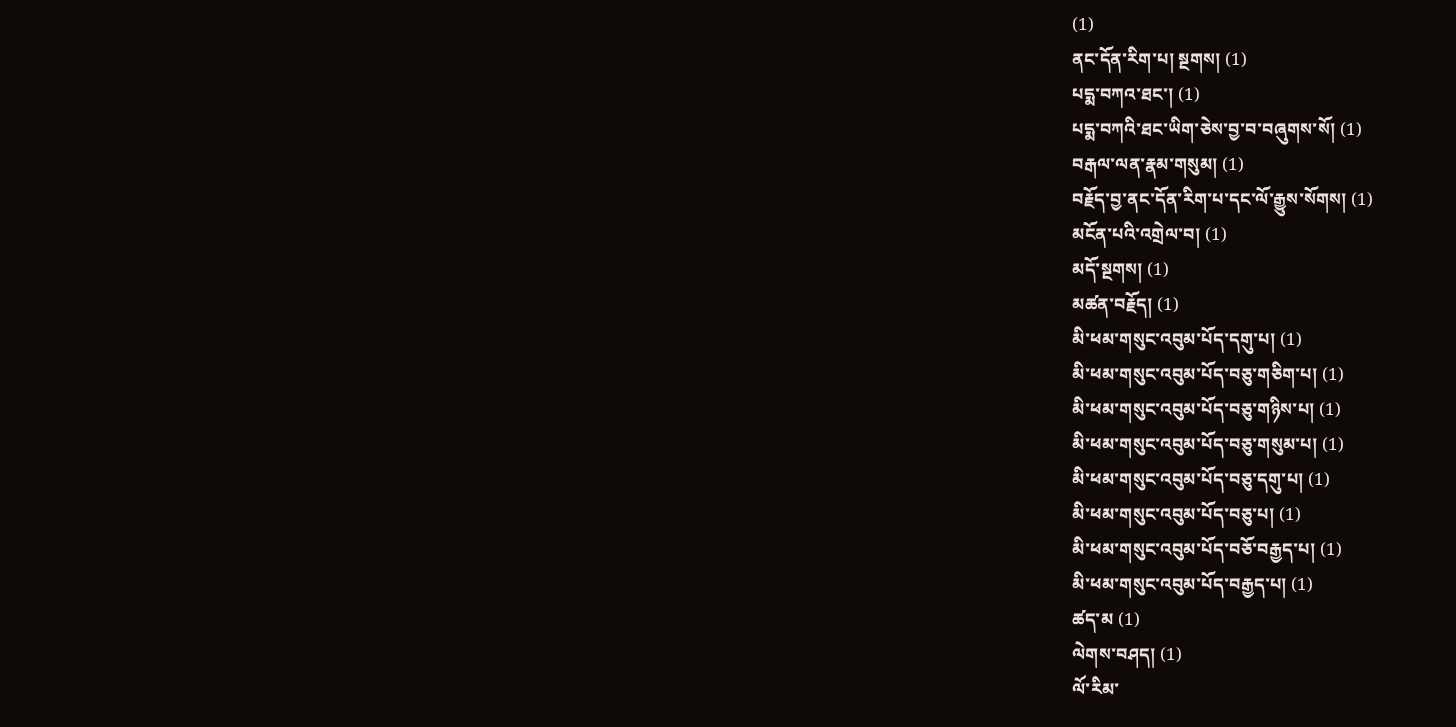(1)
ནང་དོན་རིག་པ། སྔགས། (1)
པདྨ་བཀའ་ཐང་། (1)
པདྨ་བཀའི་ཐང་ཡིག་ཅེས་བྱ་བ་བཞུགས་སོ། (1)
བརྒལ་ལན་རྣམ་གསུམ། (1)
བརྗོད་བྱ་ནང་དོན་རིག་པ་དང་ལོ་རྒྱུས་སོགས། (1)
མངོན་པའི་འགྲེལ་བ། (1)
མདོ་སྔགས། (1)
མཚན་བརྗོད། (1)
མི་ཕམ་གསུང་འབུམ་པོད་དགུ་པ། (1)
མི་ཕམ་གསུང་འབུམ་པོད་བཅུ་གཅིག་པ། (1)
མི་ཕམ་གསུང་འབུམ་པོད་བཅུ་གཉིས་པ། (1)
མི་ཕམ་གསུང་འབུམ་པོད་བཅུ་གསུམ་པ། (1)
མི་ཕམ་གསུང་འབུམ་པོད་བཅུ་དགུ་པ། (1)
མི་ཕམ་གསུང་འབུམ་པོད་བཅུ་པ། (1)
མི་ཕམ་གསུང་འབུམ་པོད་བཅོ་བརྒྱད་པ། (1)
མི་ཕམ་གསུང་འབུམ་པོད་བརྒྱད་པ། (1)
ཚད་མ (1)
ལེགས་བཤད། (1)
ལོ་རིམ་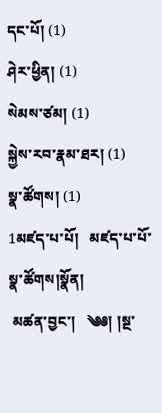དང་པོ། (1)
ཤེར་ཕྱིན། (1)
སེམས་ཙམ། (1)
སྐྱེས་རབ་རྣམ་ཐར། (1)
སྣ་ཚོགས། (1)
1མཛད་པ་པོ།   མཛད་པ་པོ་སྣ་ཚོགས།སྣོན།
 མཚན་བྱང་།   ༄༅། །སྔ་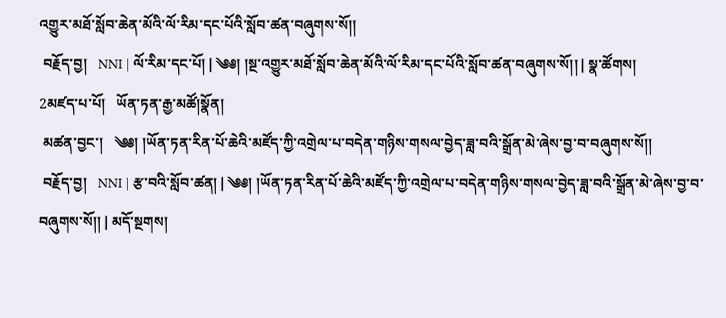འགྱུར་མཐོ་སློབ་ཆེན་མོའི་ལོ་རིམ་དང་པོའི་སློབ་ཚན་བཞུགས་སོ།།
 བརྗོད་བྱ།   NNI | ལོ་རིམ་དང་པོ། | ༄༅། །སྔ་འགྱུར་མཐོ་སློབ་ཆེན་མོའི་ལོ་རིམ་དང་པོའི་སློབ་ཚན་བཞུགས་སོ།། | སྣ་ཚོགས།
2མཛད་པ་པོ།   ཡོན་ཏན་རྒྱ་མཚོ།སྣོན།
 མཚན་བྱང་།   ༄༅། །ཡོན་ཏན་རིན་པོ་ཆེའི་མཛོད་ཀྱི་འགྲེལ་པ་བདེན་གཉིས་གསལ་བྱེད་ཟླ་བའི་སྒྲོན་མེ་ཞེས་བྱ་བ་བཞུགས་སོ།།
 བརྗོད་བྱ།   NNI | རྩ་བའི་སློབ་ཚན། | ༄༅། །ཡོན་ཏན་རིན་པོ་ཆེའི་མཛོད་ཀྱི་འགྲེལ་པ་བདེན་གཉིས་གསལ་བྱེད་ཟླ་བའི་སྒྲོན་མེ་ཞེས་བྱ་བ་བཞུགས་སོ།། | མདོ་སྔགས།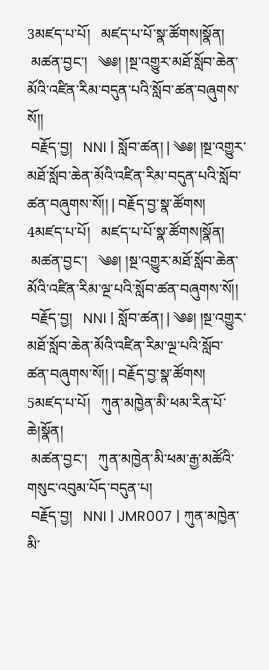3མཛད་པ་པོ།   མཛད་པ་པོ་སྣ་ཚོགས།སྣོན།
 མཚན་བྱང་།   ༄༅། །སྔ་འགྱུར་མཐོ་སློབ་ཆེན་མོའི་འཛིན་རིམ་བདུན་པའི་སློབ་ཚན་བཞུགས་སོ།།
 བརྗོད་བྱ།   NNI | སློབ་ཚན། | ༄༅། །སྔ་འགྱུར་མཐོ་སློབ་ཆེན་མོའི་འཛིན་རིམ་བདུན་པའི་སློབ་ཚན་བཞུགས་སོ།། | བརྗོད་བྱ་སྣ་ཚོགས།
4མཛད་པ་པོ།   མཛད་པ་པོ་སྣ་ཚོགས།སྣོན།
 མཚན་བྱང་།   ༄༅། །སྔ་འགྱུར་མཐོ་སློབ་ཆེན་མོའི་འཛིན་རིམ་ལྔ་པའི་སློབ་ཚན་བཞུགས་སོ།།
 བརྗོད་བྱ།   NNI | སློབ་ཚན། | ༄༅། །སྔ་འགྱུར་མཐོ་སློབ་ཆེན་མོའི་འཛིན་རིམ་ལྔ་པའི་སློབ་ཚན་བཞུགས་སོ།། | བརྗོད་བྱ་སྣ་ཚོགས།
5མཛད་པ་པོ།   ཀུན་མཁྱེན་མི་ཕམ་རིན་པོ་ཆེ།སྣོན།
 མཚན་བྱང་།   ཀུན་མཁྱེན་མི་ཕམ་རྒྱ་མཚོའི་གསུང་འབུམ་པོད་བདུན་པ།
 བརྗོད་བྱ།   NNI | JMR007 | ཀུན་མཁྱེན་མི་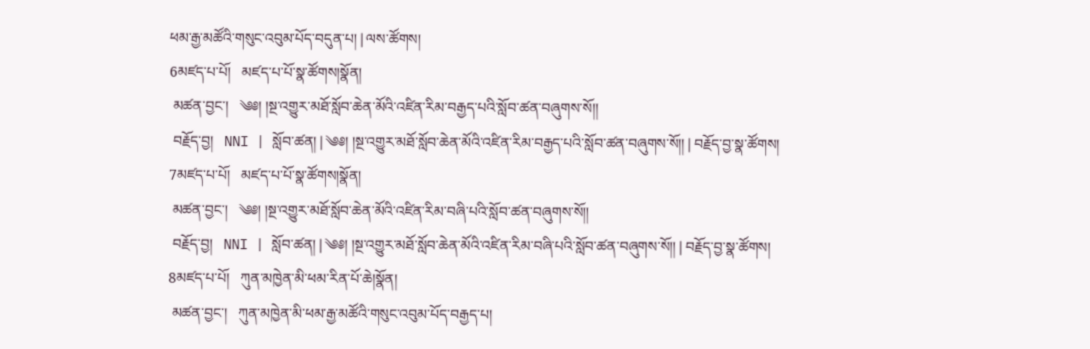ཕམ་རྒྱ་མཚོའི་གསུང་འབུམ་པོད་བདུན་པ། | ལས་ཚོགས།
6མཛད་པ་པོ།   མཛད་པ་པོ་སྣ་ཚོགས།སྣོན།
 མཚན་བྱང་།   ༄༅། །སྔ་འགྱུར་མཐོ་སློབ་ཆེན་མོའི་འཛིན་རིམ་བརྒྱད་པའི་སློབ་ཚན་བཞུགས་སོ།།
 བརྗོད་བྱ།   NNI | སློབ་ཚན། | ༄༅། །སྔ་འགྱུར་མཐོ་སློབ་ཆེན་མོའི་འཛིན་རིམ་བརྒྱད་པའི་སློབ་ཚན་བཞུགས་སོ།། | བརྗོད་བྱ་སྣ་ཚོགས།
7མཛད་པ་པོ།   མཛད་པ་པོ་སྣ་ཚོགས།སྣོན།
 མཚན་བྱང་།   ༄༅། །སྔ་འགྱུར་མཐོ་སློབ་ཆེན་མོའི་འཛིན་རིམ་བཞི་པའི་སློབ་ཚན་བཞུགས་སོ།།
 བརྗོད་བྱ།   NNI | སློབ་ཚན། | ༄༅། །སྔ་འགྱུར་མཐོ་སློབ་ཆེན་མོའི་འཛིན་རིམ་བཞི་པའི་སློབ་ཚན་བཞུགས་སོ།། | བརྗོད་བྱ་སྣ་ཚོགས།
8མཛད་པ་པོ།   ཀུན་མཁྱེན་མི་ཕམ་རིན་པོ་ཆེ།སྣོན།
 མཚན་བྱང་།   ཀུན་མཁྱེན་མི་ཕམ་རྒྱ་མཚོའི་གསུང་འབུམ་པོད་བརྒྱད་པ།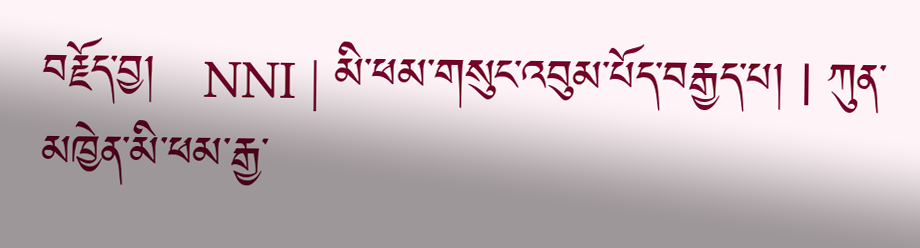བརྗོད་བྱ།   NNI | མི་ཕམ་གསུང་འབུམ་པོད་བརྒྱད་པ། | ཀུན་མཁྱེན་མི་ཕམ་རྒྱ་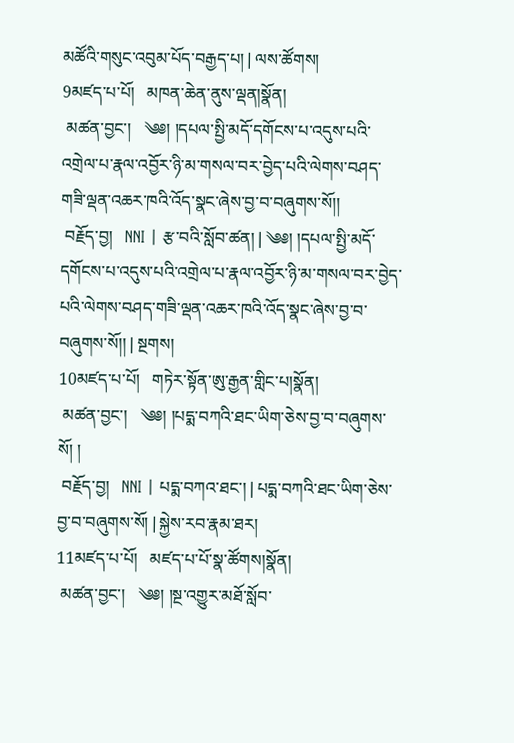མཚོའི་གསུང་འབུམ་པོད་བརྒྱད་པ། | ལས་ཚོགས།
9མཛད་པ་པོ།   མཁན་ཆེན་ནུས་ལྡན།སྣོན།
 མཚན་བྱང་།   ༄༅། །དཔལ་སྤྱི་མདོ་དགོངས་པ་འདུས་པའི་འགྲེལ་པ་རྣལ་འབྱོར་ཉི་མ་གསལ་བར་བྱེད་པའི་ལེགས་བཤད་གཟི་ལྡན་འཆར་ཁའི་འོད་སྣང་ཞེས་བྱ་བ་བཞུགས་སོ།།
 བརྗོད་བྱ།   NNI | རྩ་བའི་སློབ་ཚན། | ༄༅། །དཔལ་སྤྱི་མདོ་དགོངས་པ་འདུས་པའི་འགྲེལ་པ་རྣལ་འབྱོར་ཉི་མ་གསལ་བར་བྱེད་པའི་ལེགས་བཤད་གཟི་ལྡན་འཆར་ཁའི་འོད་སྣང་ཞེས་བྱ་བ་བཞུགས་སོ།། | སྔགས།
10མཛད་པ་པོ།   གཏེར་སྟོན་ཨུ་རྒྱན་གླིང་པ།སྣོན།
 མཚན་བྱང་།   ༄༅། །པདྨ་བཀའི་ཐང་ཡིག་ཅེས་བྱ་བ་བཞུགས་སོ། །
 བརྗོད་བྱ།   NNI | པདྨ་བཀའ་ཐང་། | པདྨ་བཀའི་ཐང་ཡིག་ཅེས་བྱ་བ་བཞུགས་སོ། | སྐྱེས་རབ་རྣམ་ཐར།
11མཛད་པ་པོ།   མཛད་པ་པོ་སྣ་ཚོགས།སྣོན།
 མཚན་བྱང་།   ༄༅། །སྔ་འགྱུར་མཐོ་སློབ་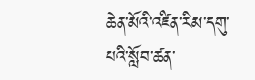ཆེན་མོའི་འཛིན་རིམ་དགུ་པའི་སློབ་ཚན་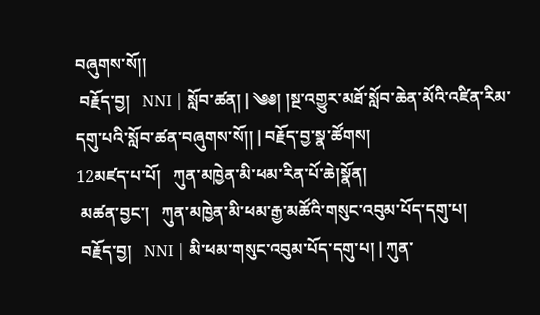བཞུགས་སོ།།
 བརྗོད་བྱ།   NNI | སློབ་ཚན། | ༄༅། །སྔ་འགྱུར་མཐོ་སློབ་ཆེན་མོའི་འཛིན་རིམ་དགུ་པའི་སློབ་ཚན་བཞུགས་སོ།། | བརྗོད་བྱ་སྣ་ཚོགས།
12མཛད་པ་པོ།   ཀུན་མཁྱེན་མི་ཕམ་རིན་པོ་ཆེ།སྣོན།
 མཚན་བྱང་།   ཀུན་མཁྱེན་མི་ཕམ་རྒྱ་མཚོའི་གསུང་འབུམ་པོད་དགུ་པ།
 བརྗོད་བྱ།   NNI | མི་ཕམ་གསུང་འབུམ་པོད་དགུ་པ། | ཀུན་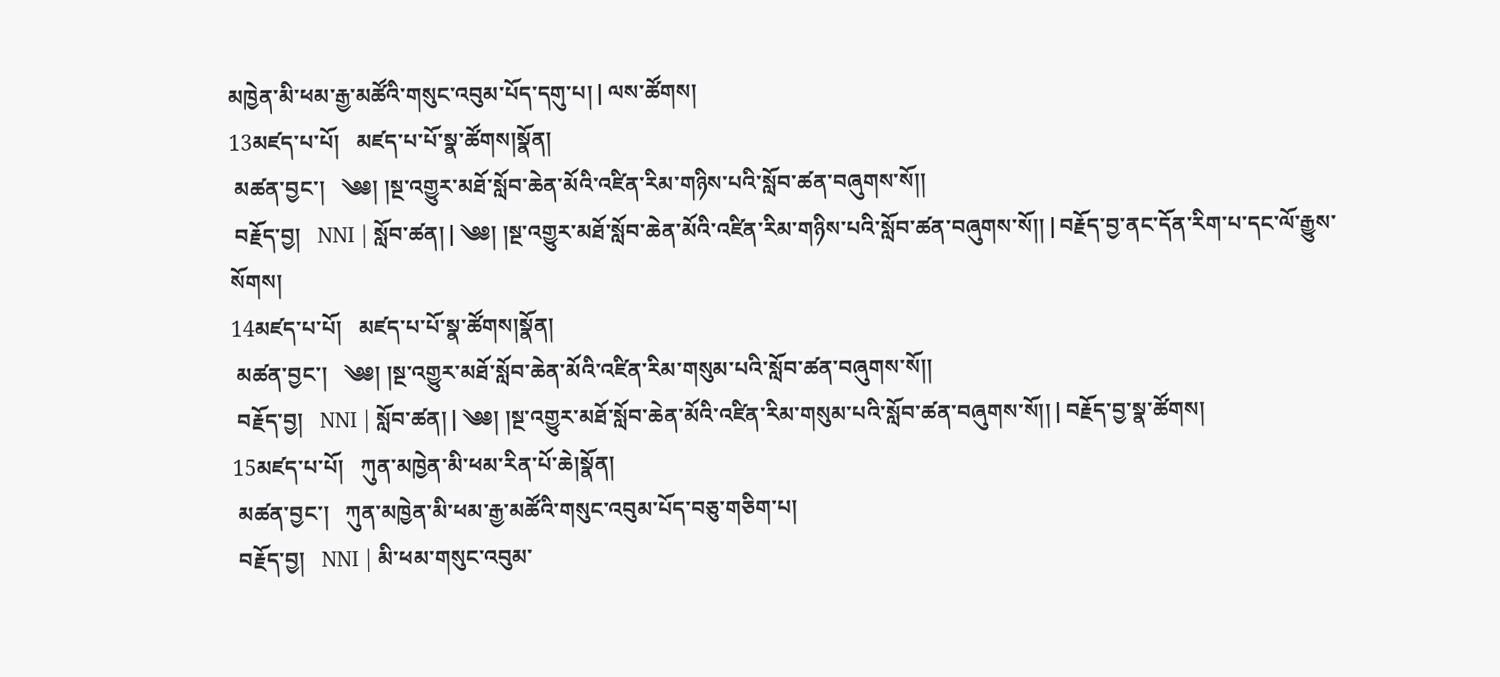མཁྱེན་མི་ཕམ་རྒྱ་མཚོའི་གསུང་འབུམ་པོད་དགུ་པ། | ལས་ཚོགས།
13མཛད་པ་པོ།   མཛད་པ་པོ་སྣ་ཚོགས།སྣོན།
 མཚན་བྱང་།   ༄༅། །སྔ་འགྱུར་མཐོ་སློབ་ཆེན་མོའི་འཛིན་རིམ་གཉིས་པའི་སློབ་ཚན་བཞུགས་སོ།།
 བརྗོད་བྱ།   NNI | སློབ་ཚན། | ༄༅། །སྔ་འགྱུར་མཐོ་སློབ་ཆེན་མོའི་འཛིན་རིམ་གཉིས་པའི་སློབ་ཚན་བཞུགས་སོ།། | བརྗོད་བྱ་ནང་དོན་རིག་པ་དང་ལོ་རྒྱུས་སོགས།
14མཛད་པ་པོ།   མཛད་པ་པོ་སྣ་ཚོགས།སྣོན།
 མཚན་བྱང་།   ༄༅། །སྔ་འགྱུར་མཐོ་སློབ་ཆེན་མོའི་འཛིན་རིམ་གསུམ་པའི་སློབ་ཚན་བཞུགས་སོ།།
 བརྗོད་བྱ།   NNI | སློབ་ཚན། | ༄༅། །སྔ་འགྱུར་མཐོ་སློབ་ཆེན་མོའི་འཛིན་རིམ་གསུམ་པའི་སློབ་ཚན་བཞུགས་སོ།། | བརྗོད་བྱ་སྣ་ཚོགས།
15མཛད་པ་པོ།   ཀུན་མཁྱེན་མི་ཕམ་རིན་པོ་ཆེ།སྣོན།
 མཚན་བྱང་།   ཀུན་མཁྱེན་མི་ཕམ་རྒྱ་མཚོའི་གསུང་འབུམ་པོད་བཅུ་གཅིག་པ།
 བརྗོད་བྱ།   NNI | མི་ཕམ་གསུང་འབུམ་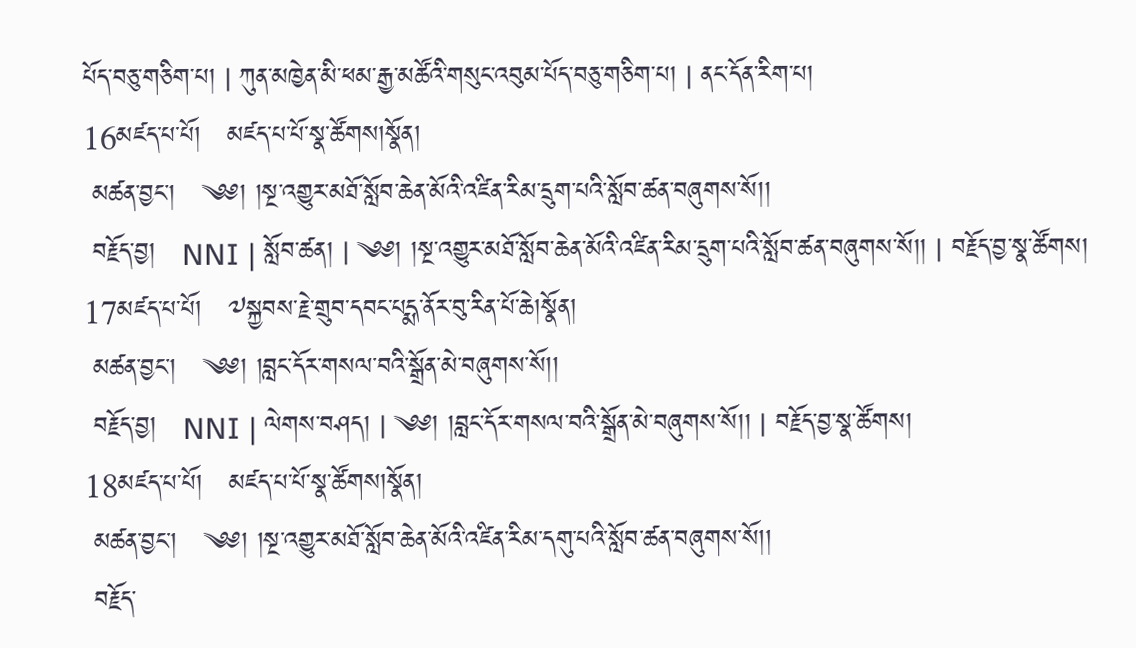པོད་བཅུ་གཅིག་པ། | ཀུན་མཁྱེན་མི་ཕམ་རྒྱ་མཚོའི་གསུང་འབུམ་པོད་བཅུ་གཅིག་པ། | ནང་དོན་རིག་པ།
16མཛད་པ་པོ།   མཛད་པ་པོ་སྣ་ཚོགས།སྣོན།
 མཚན་བྱང་།   ༄༅། །སྔ་འགྱུར་མཐོ་སློབ་ཆེན་མོའི་འཛིན་རིམ་དྲུག་པའི་སློབ་ཚན་བཞུགས་སོ།།
 བརྗོད་བྱ།   NNI | སློབ་ཚན། | ༄༅། །སྔ་འགྱུར་མཐོ་སློབ་ཆེན་མོའི་འཛིན་རིམ་དྲུག་པའི་སློབ་ཚན་བཞུགས་སོ།། | བརྗོད་བྱ་སྣ་ཚོགས།
17མཛད་པ་པོ།   ༧སྐྱབས་རྗེ་གྲུབ་དབང་པདྨ་ནོར་བུ་རིན་པོ་ཆེ།སྣོན།
 མཚན་བྱང་།   ༄༅། །བླང་དོར་གསལ་བའི་སྒྲོན་མེ་བཞུགས་སོ།།
 བརྗོད་བྱ།   NNI | ལེགས་བཤད། | ༄༅། །བླང་དོར་གསལ་བའི་སྒྲོན་མེ་བཞུགས་སོ།། | བརྗོད་བྱ་སྣ་ཚོགས།
18མཛད་པ་པོ།   མཛད་པ་པོ་སྣ་ཚོགས།སྣོན།
 མཚན་བྱང་།   ༄༅། །སྔ་འགྱུར་མཐོ་སློབ་ཆེན་མོའི་འཛིན་རིམ་དགུ་པའི་སློབ་ཚན་བཞུགས་སོ།།
 བརྗོད་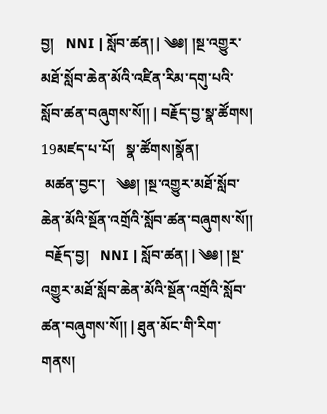བྱ།   NNI | སློབ་ཚན། | ༄༅། །སྔ་འགྱུར་མཐོ་སློབ་ཆེན་མོའི་འཛིན་རིམ་དགུ་པའི་སློབ་ཚན་བཞུགས་སོ།། | བརྗོད་བྱ་སྣ་ཚོགས།
19མཛད་པ་པོ།   སྣ་ཚོགས།སྣོན།
 མཚན་བྱང་།   ༄༅། །སྔ་འགྱུར་མཐོ་སློབ་ཆེན་མོའི་སྔོན་འགྲོའི་སློབ་ཚན་བཞུགས་སོ།།
 བརྗོད་བྱ།   NNI | སློབ་ཚན། | ༄༅། །སྔ་འགྱུར་མཐོ་སློབ་ཆེན་མོའི་སྔོན་འགྲོའི་སློབ་ཚན་བཞུགས་སོ།། | ཐུན་མོང་གི་རིག་གནས།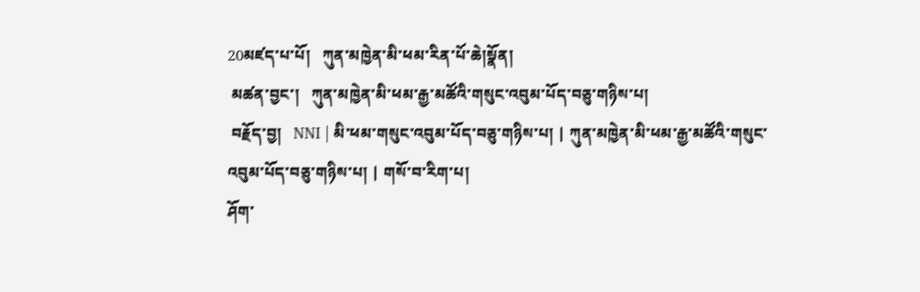20མཛད་པ་པོ།   ཀུན་མཁྱེན་མི་ཕམ་རིན་པོ་ཆེ།སྣོན།
 མཚན་བྱང་།   ཀུན་མཁྱེན་མི་ཕམ་རྒྱ་མཚོའི་གསུང་འབུམ་པོད་བཅུ་གཉིས་པ།
 བརྗོད་བྱ།   NNI | མི་ཕམ་གསུང་འབུམ་པོད་བཅུ་གཉིས་པ། | ཀུན་མཁྱེན་མི་ཕམ་རྒྱ་མཚོའི་གསུང་འབུམ་པོད་བཅུ་གཉིས་པ། | གསོ་བ་རིག་པ།
ཤོག་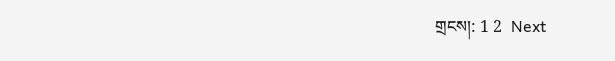གྲངས།: 1 2  Next